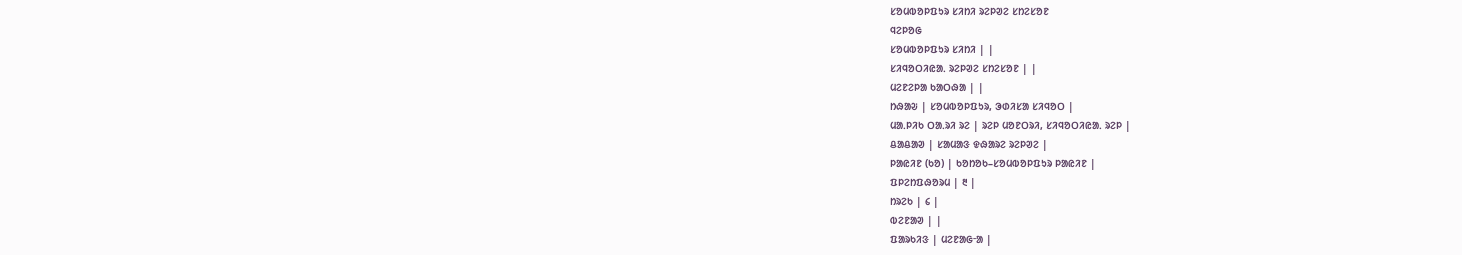ᱥᱚᱢᱵᱚᱞᱯᱩᱨ ᱥᱤᱴᱤ ᱨᱮᱞᱣᱮ ᱥᱴᱮᱥᱚᱱ
ᱧᱮᱞᱚᱜ
ᱥᱚᱢᱵᱚᱞᱯᱩᱨ ᱥᱤᱴᱤ | |
ᱥᱤᱧᱚᱛᱤᱭᱟᱹ ᱨᱮᱞᱣᱮ ᱥᱴᱮᱥᱚᱱ | |
ᱢᱮᱱᱮᱞᱟ ᱠᱟᱛᱷᱟ | |
ᱴᱷᱟᱶ | ᱥᱚᱢᱵᱚᱞᱯᱩᱨ, ᱳᱰᱤᱥᱟ ᱥᱤᱧᱚᱛ |
ᱢᱟᱹᱞᱤᱠ ᱛᱟᱹᱨᱤ ᱨᱮ | ᱨᱮᱞ ᱢᱚᱱᱛᱨᱤ, ᱥᱤᱧᱚᱛᱤᱭᱟᱹ ᱨᱮᱞ |
ᱪᱟᱪᱟᱣ | ᱥᱟᱢᱟᱝ ᱫᱷᱟᱨᱮ ᱨᱮᱞᱣᱮ |
ᱞᱟᱭᱤᱱ (ᱠᱚ) | ᱠᱚᱴᱚᱠ–ᱥᱚᱢᱵᱚᱞᱯᱩᱨ ᱞᱟᱭᱤᱱ |
ᱯᱞᱮᱴᱯᱷᱚᱨᱢ | ᱓ |
ᱴᱨᱮᱠ | ᱔ |
ᱵᱮᱱᱟᱣ | |
ᱯᱟᱨᱠᱤᱝ | ᱢᱮᱱᱟᱜᱼᱟ |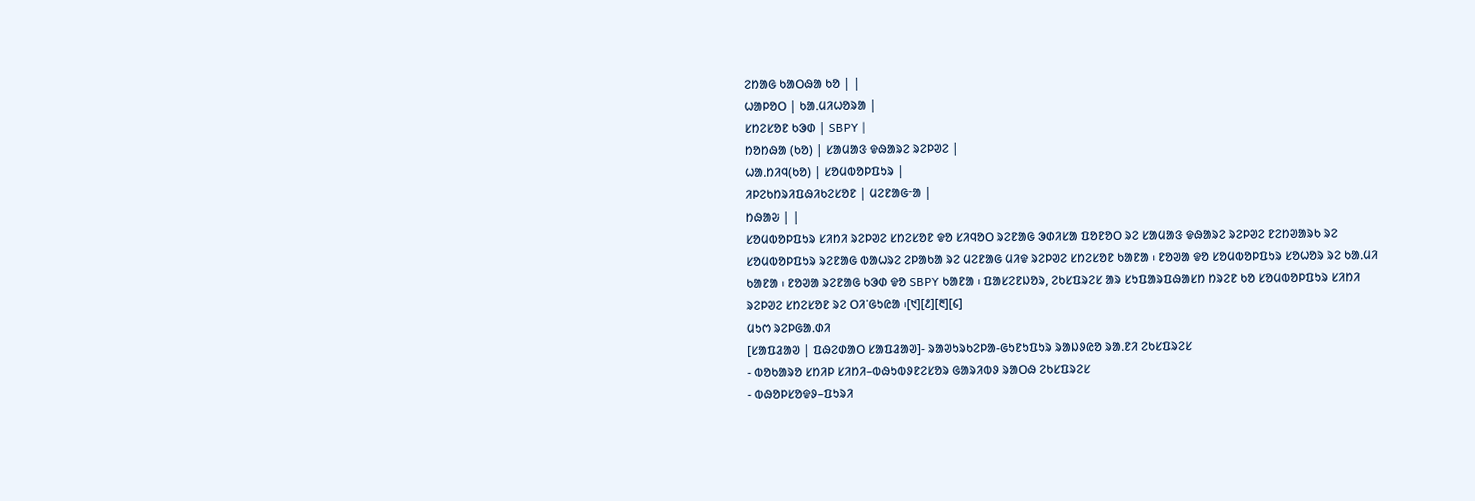ᱮᱴᱟᱜ ᱠᱟᱛᱷᱟ ᱠᱚ | |
ᱦᱟᱞᱚᱛ | ᱠᱟᱹᱢᱤᱦᱚᱨᱟ |
ᱥᱴᱮᱥᱚᱱ ᱠᱳᱰ | SBPY |
ᱴᱚᱴᱷᱟ (ᱠᱚ) | ᱥᱟᱢᱟᱝ ᱫᱷᱟᱨᱮ ᱨᱮᱞᱣᱮ |
ᱦᱟᱹᱴᱤᱧ(ᱠᱚ) | ᱥᱚᱢᱵᱚᱞᱯᱩᱨ |
ᱤᱞᱮᱠᱴᱨᱤᱯᱷᱤᱠᱮᱥᱚᱱ | ᱢᱮᱱᱟᱜᱼᱟ |
ᱴᱷᱟᱶ | |
ᱥᱚᱢᱵᱚᱞᱯᱩᱨ ᱥᱤᱴᱤ ᱨᱮᱞᱣᱮ ᱥᱴᱮᱥᱚᱱ ᱫᱚ ᱥᱤᱧᱚᱛ ᱨᱮᱱᱟᱜ ᱳᱰᱤᱥᱟ ᱯᱚᱱᱚᱛ ᱨᱮ ᱥᱟᱢᱟᱝ ᱫᱷᱟᱨᱮ ᱨᱮᱞᱣᱮ ᱱᱮᱴᱣᱟᱨᱠ ᱨᱮ ᱥᱚᱢᱵᱚᱞᱯᱩᱨ ᱨᱮᱱᱟᱜ ᱵᱟᱦᱨᱮ ᱮᱞᱟᱠᱟ ᱨᱮ ᱢᱮᱱᱟᱜ ᱢᱤᱫ ᱨᱮᱞᱣᱮ ᱥᱴᱮᱥᱚᱱ ᱠᱟᱱᱟ ᱾ ᱱᱚᱣᱟ ᱫᱚ ᱥᱚᱢᱵᱚᱞᱯᱩᱨ ᱥᱚᱦᱚᱨ ᱨᱮ ᱠᱟᱹᱢᱤ ᱠᱟᱱᱟ ᱾ ᱱᱚᱣᱟ ᱨᱮᱱᱟᱜ ᱠᱳᱰ ᱫᱚ SBPY ᱠᱟᱱᱟ ᱾ ᱯᱟᱥᱮᱱᱡᱚᱨ, ᱮᱠᱥᱯᱨᱮᱥ ᱟᱨ ᱥᱩᱯᱟᱨᱯᱷᱟᱥᱴ ᱴᱨᱮᱱ ᱠᱚ ᱥᱚᱢᱵᱚᱞᱯᱩᱨ ᱥᱤᱴᱤ ᱨᱮᱞᱣᱮ ᱥᱴᱮᱥᱚᱱ ᱨᱮ ᱛᱤᱸᱜᱩᱭᱟ ᱾[᱑][᱒][᱓][᱔]
ᱢᱩᱬ ᱨᱮᱞᱜᱟᱹᱰᱤ
[ᱥᱟᱯᱲᱟᱣ | ᱯᱷᱮᱰᱟᱛ ᱥᱟᱯᱲᱟᱣ]- ᱨᱟᱣᱩᱨᱠᱮᱞᱟ-ᱜᱩᱱᱩᱯᱩᱨ ᱨᱟᱡᱽᱭᱚ ᱨᱟᱹᱱᱤ ᱮᱠᱥᱯᱨᱮᱥ
- ᱵᱚᱠᱟᱨᱚ ᱥᱴᱤᱞ ᱥᱤᱴᱤ–ᱵᱷᱩᱵᱽᱱᱮᱥᱚᱨ ᱜᱟᱨᱤᱵᱽ ᱨᱟᱛᱷ ᱮᱠᱥᱯᱨᱮᱥ
- ᱵᱷᱚᱞᱥᱚᱫᱽ–ᱯᱩᱨᱤ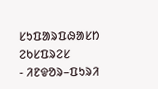ᱥᱩᱯᱟᱨᱯᱷᱟᱥᱴ ᱮᱠᱥᱯᱨᱮᱥ
- ᱤᱱᱫᱚᱨ–ᱯᱩᱨᱤ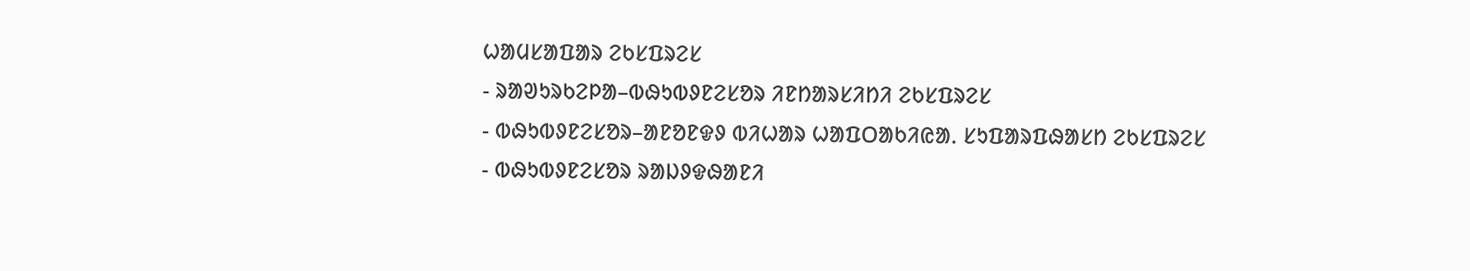ᱦᱟᱢᱥᱟᱯᱟᱨ ᱮᱠᱥᱯᱨᱮᱥ
- ᱨᱟᱣᱩᱨᱠᱮᱞᱟ–ᱵᱷᱩᱵᱽᱱᱮᱥᱚᱨ ᱤᱱᱴᱟᱨᱥᱤᱴᱤ ᱮᱠᱥᱯᱨᱮᱥ
- ᱵᱷᱩᱵᱽᱱᱮᱥᱚᱨ–ᱟᱱᱚᱱᱫᱽ ᱵᱤᱦᱟᱨ ᱦᱟᱯᱛᱟᱠᱤᱭᱟᱹ ᱥᱩᱯᱟᱨᱯᱷᱟᱥᱴ ᱮᱠᱥᱯᱨᱮᱥ
- ᱵᱷᱩᱵᱽᱱᱮᱥᱚᱨ ᱨᱟᱡᱽᱫᱷᱟᱱᱤ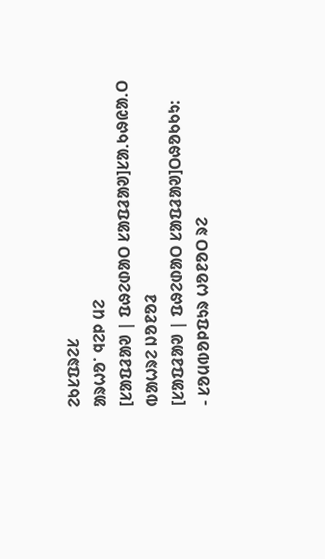ᱮᱠᱥᱯᱨᱮᱥ
ᱟᱨᱦᱚᱸ ᱧᱮᱞ ᱢᱮ
[ᱥᱟᱯᱲᱟᱣ | ᱯᱷᱮᱰᱟᱛ ᱥᱟᱯᱲᱟᱣ]ᱥᱟᱹᱠᱷᱭᱟᱹᱛ
ᱵᱟᱦᱨᱮ ᱡᱚᱱᱚᱲ
[ᱥᱟᱯᱲᱟᱣ | ᱯᱷᱮᱰᱟᱛ ᱥᱟᱯᱲᱟᱣ]ᱛᱷᱚᱠᱠᱩ:
- ᱥᱚᱢᱵᱚᱞᱯᱩᱨ ᱦᱚᱱᱚᱛ ᱨᱮ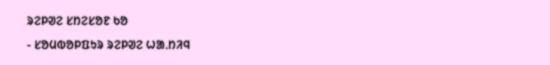ᱨᱮᱞᱣᱮ ᱥᱴᱮᱥᱚᱱ ᱠᱚ
- ᱥᱚᱢᱵᱚᱞᱯᱩᱨ ᱨᱮᱞᱣᱮ ᱦᱟᱹᱴᱤᱧ